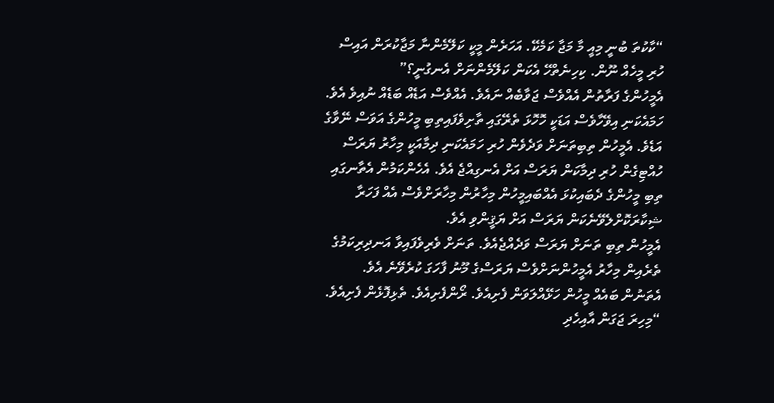“ކާކުތަ ބުނީ މިއީ މާ މަޖާ ކަމެކޭ. އަހަރެން މީކީ ކަލޭމެންނާ މަޖާކުރަން އައިސް ހުރި މީހެއް ނޫން. ކިހިނެތްހޭ އެކަން ކަލޭމެންނަށް އެނގުނީ؟”
އެމީހުންގެ ފަރާތުން އެއްވެސް ޖަވާބެއް ނައެވެ. އެއްވެސް އަޑެއް ބަޑެއް ނުއިވެ އެވެ. ހަމައެކަނި އިވޭހާވެސް އަޑަކީ ހޮހޮޅަ ތެރޭގައި ތާށިވެފައިތިބި މީހުންގެ އަވަސް ނޭވާގެ އަޑެވެ. އެމީހުން ތިބިތަނަށް ވަދެވެން ހުރި ހަމައެކަނި ދިމާއަކީ މިހާރު ޔަރަސް ހުއްޓިގެން ހުރި ދިމާކަން ޔަރަސް އަށް އެނގިއްޖެ އެވެ. އެހެންކަމުން އެތާނގައި ތިބި މީހުންގެ ދެބައިކުޅަ އެއްބައިމީހުން މިހާރުން މިހާރަށްވެސް އެއް ފަހަރާ ޝިކާރަކޮށްލެވޭނެކަން ޔަރަސް އަށް ޔަޤީންވި އެވެ.
އެމީހުން ތިބި ތަނަށް ޔަރަސް ވަދެއްޖެއެވެ. ތަނަށް ވެރިވެފައިވާ އަނދިރިކަމުގެ ތެރެއިން މިހާރު އެމީހުންނަށްވެސް ޔަރަސްގެ މޫނު ފާހަގަ ކުރެވޭނެ އެވެ. އެތަނުން ބައެއް މީހުން ހަޅޭއްލަވަން ފެށިއެވެ. ރޯންފެށިއެވެ. ތެޅިފޮޅެން ފެށިއެވެ.
“މިހިރަ ޖަގަން އާއިހެދި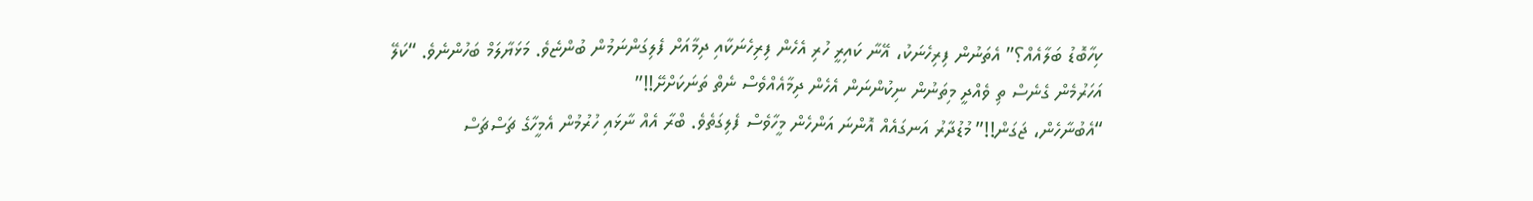ކިހާބޮޑު ބަލާއެއް؟” އެތަނުން ފިރިހެނަކު، އޭނާ ކައިރީ ހުރި އެހެން ފިރިހެނަކާއި ދިމާއަށް ފެލިގަންނަމުން ބުންޏެވެ. މަޅަޔާލަމް ބަހުންނެވެ. “ކަލޭ އަހަރުމެން ގެނެސް ތި ވެއްދީ މިތަނުން ނިކުންނަން އެހެން ދިމާއެއްވެސް ނެތް ތަނަކަށްށޭ!!”
“އެބުނާހެން، ޖަގަން!!” މުޑުދާރު އަނގައެއް އޮންނަ އަންހެން މީހާވެސް ފެލިގަތެވެ. ބްރާ އެއް ނާޅައި ހުރުމުން އެމީހާގެ ޗަސްޗަސް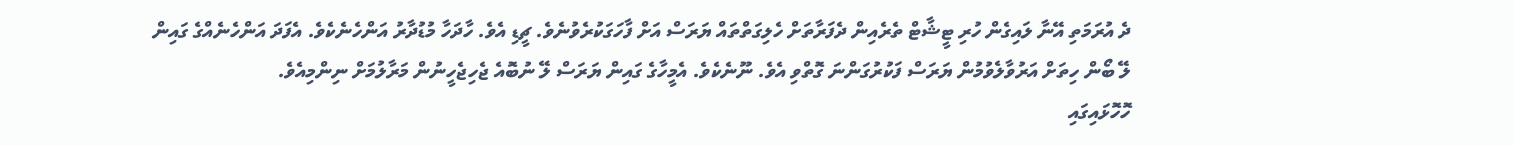ދެ އުރަމަތި އޭނާ ލައިގެން ހުރި ޓީޝާޓް ތެރެއިން ދެފަރާތަށް ހެލިގަތްތައް ޔަރަސް އަށް ފާހަގަކުރެވުނެވެ. ޗީޑި އެވެ. ހާދަހާ މުޑުދާރު އަންހެނެކެވެ. އެފަދަ އަންހެނެއްގެ ގައިން ލޭ ބޯން ހިތަށް އަރުވާލެވުމުން ޔަރަސް ފަކުރުގަންނަ ގޮތްވި އެވެ. ނޫނެކެވެ. އެމީހާގެ ގައިން ޔަރަސް ލޭ ނުބޮއެ ޖެހިޖެހީނުން މަރާލުމަށް ނިންމިއެވެ.
ހޮހޮޅައިގައި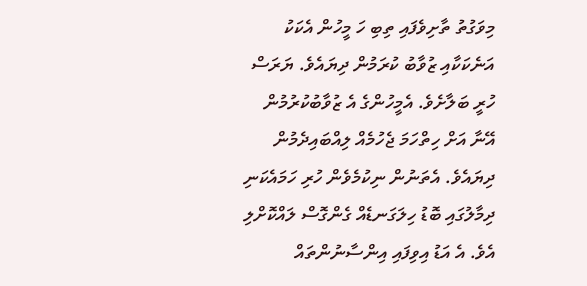މިވަގުތު ތާށިވެފައި ތިބި ހަ މީހުން އެކަކު އަނެކަކާއި ޒުވާބު ކުރަމުން ދިޔައެވެ. ޔަރަސް ހުރީ ބަލާށެވެ. އެމީހުންގެ އެ ޒުވާބުކުރުމުން އޭނާ އަށް ހިތްހަމަ ޖެހުމެއް ލިއްބައިދެމުން ދިޔައެވެ. އެތަނުން ނިކުމެވެން ހުރި ހަމައެކަނި ދިމާލުގައި ބޮޑު ހިލަގަނޑެއް ގެންގޮސް ލައްކޮށްލި އެވެ. އެ އަޑު އިވިފައި އިންސާނުންތައް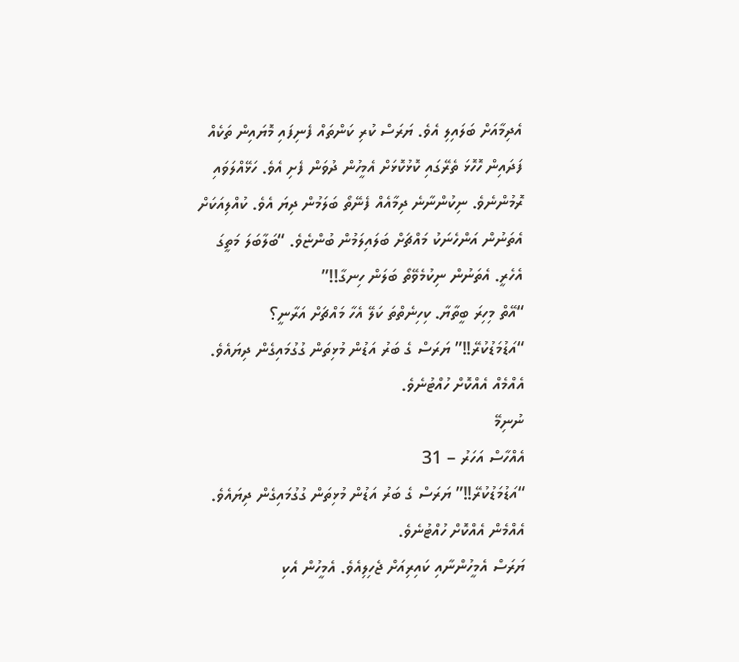އެދިމާއަށް ބަލައިލި އެވެ. ޔަރަސް ކުރި ކަންތައް ފެނިފައި މޮޔައިން ތަކެއް ފަދައިން ހޮހޮޅަ ތެރޭގައި ކޮޅުކޮޅަށް އެމީހުން ދުވަން ފެށި އެވެ. ހަޅޭއްލަވައި ރޮމުންނެވެ. ނިކުންނާނެ ދިމާއެއް ފެނޭތޯ ބަލަމުން ދިޔަ އެވެ. ކުއްލިއަކަށް އެތަނުން އަންހެނަކު މައްޗަށް ބަލައިލަމުން ބުންޏެވެ. “ބަލާބަލަ މަތީގަ އެހެރީ. އެތަނުން ނިކުމެވޭތޯ ބަލަން ހިނގާ!!”
“އޭތް މިހިރަ ބީތާޔާ. ކިހިނެތްތަ ކަލޭ އެހާ މައްޗަށް އަރާނީ؟
“އަޑުމަޑުކުރޭ!!” ޔަރަސް ގެ ބަރު އަޑުން މުޅިތަން ގުގުމައިގެން ދިޔައެވެ. އެއްމެއް އެއްކޮށް ހުއްޓުނެވެ.
ނުނިމޭ
އެއްހާސް އަހަރު – 31
“އަޑުމަޑުކުރޭ!!” ޔަރަސް ގެ ބަރު އަޑުން މުޅިތަން ގުގުމައިގެން ދިޔައެވެ. އެއްމެން އެއްކޮށް ހުއްޓުނެވެ.
ޔަރަސް އެމީހުންނާއި ކައިރިއަށް ޖެހިލިއެވެ. އެމީހުން އެކި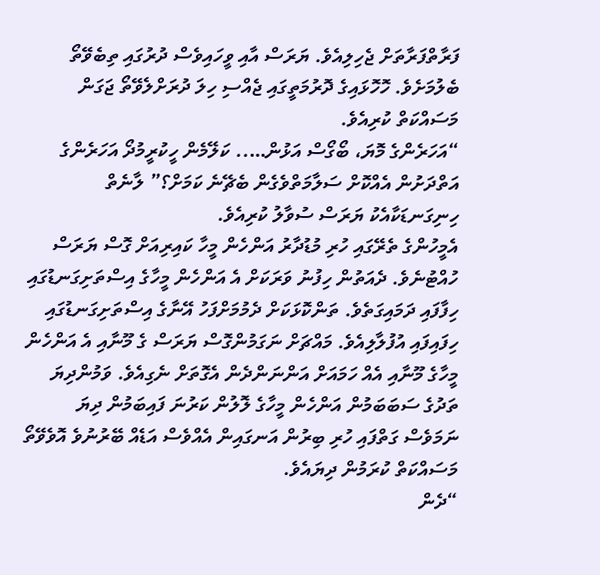ފަރާތްފަރާތަށް ޖެހިލިއެވެ. ޔަރަސް އާއި ވީހައިވެސް ދުރުގައި ތިބެވޭތޯ ބެލުމަށެވެ. ހޮހޮޅައިގެ ދޮރުމަތީގައި ޖެއްސި ހިލަ ދުރަށްލެވޭތޯ ޖަގަން މަސައްކަތް ކުރިއެވެ.
“އަހަރެންގެ މޮޔަ، ބޯގޯސް އަޅުން….. ކަލޭމެން ހީކުރީމުދޯ އަހަރެންގެ އަތްދަށުން އެއްކޮށް ސަލާމަތްވެގެން ބެޗޭނެ ކަމަށް؟” ލާނެތް ހިނިގަނޑަކާއެކު ޔަރަސް ސުވާލު ކުރިއެވެ.
އެމީހުންގެ ތެރޭގައި ހުރި މުޑުދާރު އަންހެން މީހާ ކައިރިއަށް ގޮސް ޔަރަސް ހުއްޓުނެވެ. ދެއަތުން ހިފުނު ވަރަކަށް އެ އަންހެން މީހާގެ އިސްތަށިގަނޑުގައި ހިފާފައި ދަމައިގަތެވެ. ތަންކޮޅަކަށް ދެމުމަށްފަހު އޭނާގެ އިސްތަށިގަނޑުގައި ހިފައިފައި އުފުލާލިއެވެ. މައްޗަށް ނަގަމުންގޮސް ޔަރަސް ގެ މޫނާއި އެ އަންހެން މީހާގެ މޫނާއި އެއް ހަމައަށް އަންނަންދެން އެގޮތަށް ނެގިއެވެ. ވަމުންދިޔަ ތަދުގެ ސަބަބަމުން އަންހެން މީހާގެ ލޮލުން ކަރުނަ ފައިބަމުން ދިޔަ ނަމަވެސް ގަތްފައި ހުރި ބިރުން އަނގައިން އެއްވެސް އަޑެއް ބޭރުނުވެ އޮވެވޭތޯ މަސައްކަތް ކުރަމުން ދިޔައެވެ.
“ދެން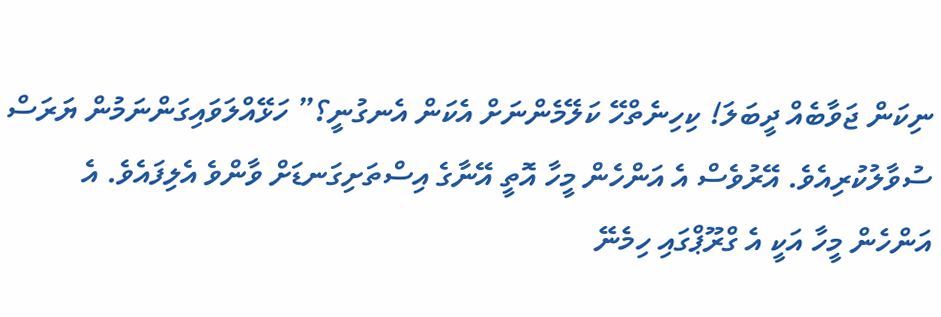ނިކަން ޖަވާބެއް ދީބަލަ! ކިހިނެތްހޭ ކަލޭމެންނަށް އެކަން އެނގުނީ؟” ހަޅޭއްލަވައިގަންނަމުން ޔަރަސް ސުވާލުކުރިއެވެ. އޭރުވެސް އެ އަންހެން މީހާ އޮތީ އޭނާގެ އިސްތަށިގަނޑަށް ވާންވެ އެލިފައެވެ. އެ އަންހެން މީހާ އަކީ އެ ގްރޫޕްގައި ހިމެނޭ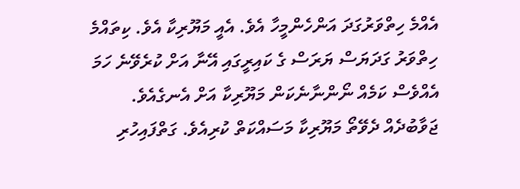އެއްމެ ހިތްވަރުގަދަ އަންހެންމީހާ އެވެ. އެއީ މަޔޫރިކާ އެވެ. ކިތައްމެ ހިތްވަރު ގަދަޔަސް ޔަރަސް ގެ ކައިރީގައި އޭނާ އަށް ކުރެވޭނެ ހަމަ އެއްވެސް ކަމެއް ނޯންނާނެކަން މަޔޫރިކާ އަށް އެނގެއެވެ.
ޖަވާބުދެއް ދެވޭތޯ މަޔޫރިކާ މަސައްކަތް ކުރިއެވެ. ގަތްފައިހުރި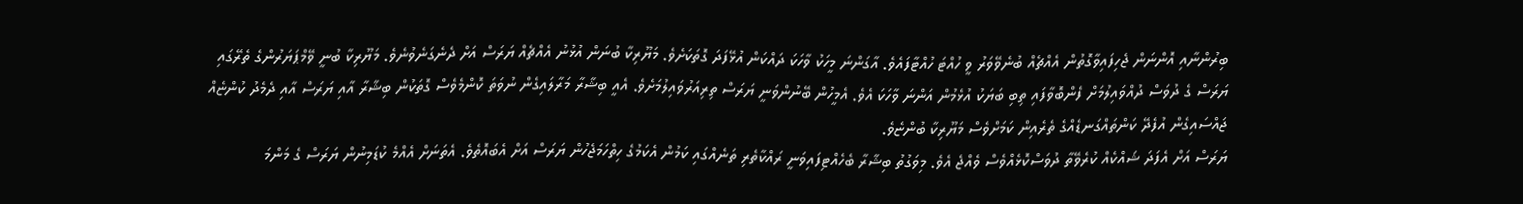ބިރުންނާއި އޮންނަން ޖެހިފައިވާގޮތުން އެއްޗެއް ބުނެވޭވަރު ވީ ހުއްޓަ ހުއްޓާފައެވެ. އާގަންނަ މީހަކު ވާހަކަ ދައްކަން އުޅޭފަދަ ގޮތަކަށެވެ. މަޔޫރިކާ ބުނަން އުޅުނު އެއްޗެއް ޔަރަސް އަށް ދެނެގަނެވުނެވެ. މަޔޫރިކާ ބުނީ ވޭމްޕަޔަރުންގެ ތެރޭގައި ޔަރަސް ގެ ދުވަސް ދުއްވައިލުމަށް ފެންބޮވާފައި ތިބި ބަޔަކު އުޅެމުން އަންނަ ވާހަކަ އެވެ. އެމީހުން ބޭނުންވަނީ ޔަރަސް ތިރިއަރުވައިލުމަށެވެ. އެއީ ބިޝާރާ މަރާލައިގެން ނުވަތަ ކޮންމެވެސް ގޮތަކުން ބިޝާރާ އާއި ޔަރަސް އާއި ދެމެދު ކުންޏެއް ޖައްސައިގެން އުފެދޭ ކަންތައްގަނޑެއްގެ ތެރެއިން ކަމަށްވެސް މަޔޫރިކާ ބުންޏެވެ.
ޔަރަސް އަށް އެފަދަ ޝައްކެއް ކުރެވޭތާ ދުވަސްކޮޅެއްވެސް ވެއްޖެ އެވެ. މިވަގުތު ބިޝާރާ ބެހެއްޓިފައިވަނީ ރައްކާތެރި ތަނެއްގައި ކަމުން އެކަމުގެ ހިތްހަމަޖެހުން ޔަރަސް އަށް އެބައޮތެވެ. އެތަނަށް އެއްމެ ކުޑަމިނުން ޔަރަސް ގެ މަންމަ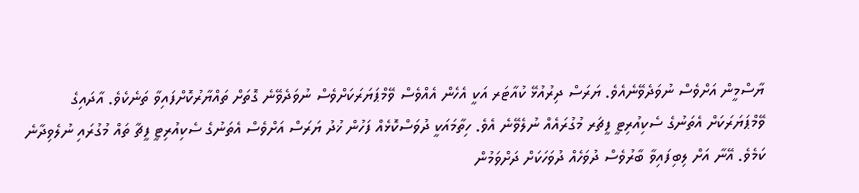ޔާސްމީން އަށްވެސް ނުވަދެވޭނެއެވެ. ޔަރަސް ދިރުއުޅޭ ކުއާޓަރ އަކީ އެހެން އެއްވެސް ވޭމްޕަޔަރަކަށްވެސް ނުވަދެވޭނެ ގޮތަށް ތައްޔާރުކޮށްފައިވާ ތަނެކެވެ. އާދައިގެ ވޭމްޕަޔަރަކަށް އެތަނުގެ ސެކިއުރިޓީ ފީޗަރ މުގުރައެއް ނުލެވޭނެ އެވެ. ހިތާމައަކީ ދުވަސްކޮޅެއް ފަހުން ޚުދު ޔަރަސް އަށްވެސް އެތަނުގެ ސެކިއުރިޓީ ފީޗާ ތައް މުގުރައި ނުލެވިދާނެ ކަމެވެ. އޭނާ އަށް ލިބިފައިވާ ބާރުވެސް ދުވަހެއް ދުވަހަކަށް ދަށްވަމުން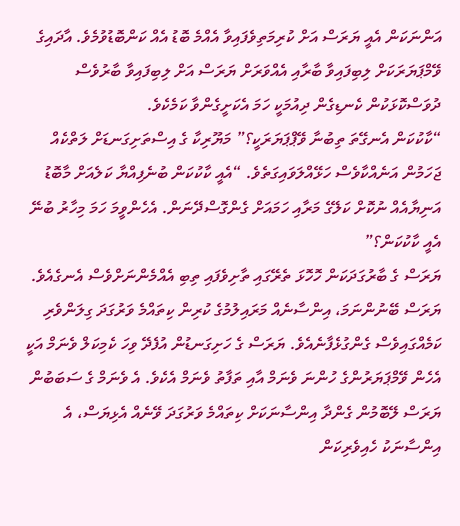އަންނަކަން އެއީ ޔަރަސް އަށް ކުރިމަތިވެފައިވާ އެއްމެ ބޮޑު އެއް ކަންބޮޑުވުމެވެ. އާދައިގެ ވޭމްޕަޔަރަކަށް ލިބިފައިވާ ބާރާއި އެއްވަރަށް ޔަރަސް އަށް ލިބިފައިވާ ބާރުވެސް ދުވަސްކޮޅަކުން ކެނޑިގެން ދިއުމަކީ ހަމަ އެކަށީގެންވާ ކަމެކެވެ.
“ކާކުކަން އެނގޭތަ ތިބުނާ ވޭޕްޕަޔަރަކީ؟” މަޔޫރިކާ ގެ އިސްތަށިގަނޑަށް ލަތްކެއް ޖަހަމުން އަނެއްކާވެސް ހަޅޭއްލަވައިގަތެވެ. “އެއީ ކާކުކަން ބުނެފިއްޔާ ކަލެއަށް މާބޮޑު އަނިޔާއެއް ނުކޮށް ކަލޭގެ މަރާއި ހަމައަށް ގެންގޮސްދޭނަން. އެހެންވީމަ ހަމަ މިހާރު ބުނޭ އެއީ ކާކުކަން؟”
ޔަރަސް ގެ ބާރުގަދަކަން ހޮހޮޅަ ތެރޭގައި ތާށިވެފައި ތިބި އެއްމެންނަށްވެސް އެނގެއެވެ. ޔަރަސް ބޭނުންނަމަ، އިންސާނެއް މަރައިލުމުގެ ކުރިން ކިތައްމެ ވަރުގަދަ ގިލަންވެރި ކަމެއްގައިވެސް ގެންގުޅެފާނެއެވެ. ޔަރަސް ގެ ހަށިގަނޑުން އުފެދޭ ވިހަ ކެމިކަލް ވެނަމް އަކީ އެހެން ވޭމްޕަޔަރުންގެ ހުންނަ ވެނަމް އާއި ތަފާތު ވެނަމް އެކެވެ. އެ ވެނަމް ގެ ސަބަބުން ޔަރަސް ލޭބޮމުން ގެންދާ އިންސާނަކަށް ކިތައްމެ ވަރުގަދަ ވޭނެއް އެޅިޔަސް، އެ އިންސާނަކު ހެއިވެރިކަން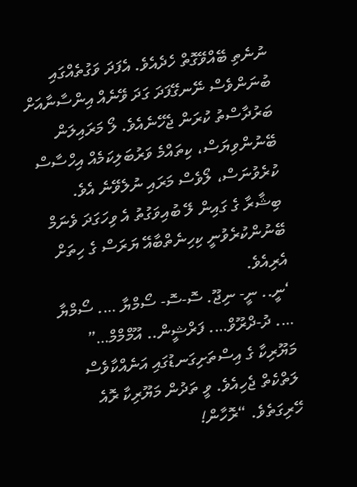ނުނެތި ބޭއްވޭގޮތް ހެދެއެވެ. އެފަދަ ވަގުތެއްގައި ބުނަންވެސް ނޭނގޭފަދަ ގަދަ ވޭނެއް އިންސާނާއަށް ބަރުދާސްތު ކުރަން ޖެހޭނެއެވެ. ލޯ މަރައިލަން ބޭނުންވިޔަސް، ކިތައްމެ ވަރުބަލިކަމެއް އިހްސާސް ކުރެވުނަސް، ލޯވެސް މަރައި ނުލެވޭނެ އެވެ. ބިޝާރާ ގެ ގައިން ލޭ ބުއިވަގުތު އެ ވިހަގަދަ ވެނަމް ބޭނުންކުރެވުނީ ކިހިނެތްބާއޭ ޔަރަސް ގެ ހިތަށް އެރިއެވެ.
‘ނީ.. ނީ- ނިޖޫ. ސޮ-ސޮ- ސޯމްޔާ …. ސޯމްޔާ …. ދު-ދްރޫވް…. ފަރްޝީން.. އޫމްމްމް…” މަޔޫރިކާ ގެ އިސްތަށިގަނޑުގައި އަނެއްކާވެސް ލަތްކެތް ޖެހިއެވެ. ވީ ތަދުން މަޔޫރިކާ ރޮއެ ހޭރިގަތެވެ. “ރޮހާން!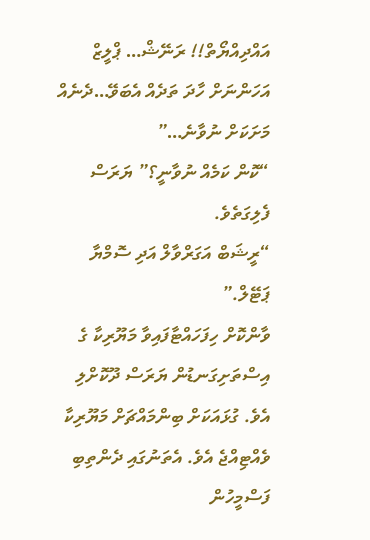އައްދިއްޔޯތް!! ރަނޭޝް… ޕްލީޒް އަހަންނަށް ހާދަ ތަދެއް އެބަވޭ…ދެނެއް މަށަކަށް ނުވާނެ…”
“ކޮން ކަމެއް ނުވާނީ؟” ޔަރަސް ފެލިގަތެވެ.
“ރީޝަބް އަގަރްވާލް އަދި ސޮމްޔާ ޕަޓޭލް.”
ވާންކޮށް ހިފަހައްޓާފައިވާ މަޔޫރިކާ ގެ އިސްތަށިގަނޑުން ޔަރަސް ދޫކޮށްލި އެވެ. ގުޅައަކަށް ބިންމައްޗަށް މަޔޫރިކާ ވެއްޓިއްޖެ އެވެ. އެތަނުގައި ދެންތިބި ފަސްމީހުން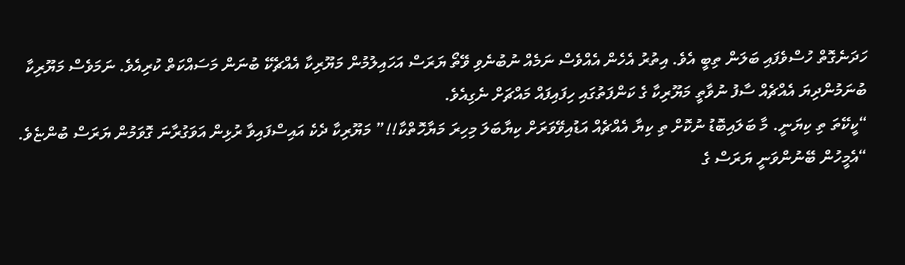ހަދަނެގޮތް ހުސްވެފައި ބަލަން ތިބީ އެވެ. އިތުރު އެހެން އެއްވެސް ނަމެއް ނުބުނެވި ވޭތޯ ޔަރަސް އަހައިލުމުން މަޔޫރިކާ އެއްޗެކޭ ބުނަން މަސައްކަތް ކުރިއެވެ. ނަމަވެސް މަޔޫރިކާ ބުނަމުންދިޔަ އެއްޗެއް ސާފު ނުވާތީ މަޔޫރިކާ ގެ ކަންފަތުގައި ހިފައިފައް މައްޗަށް ނެގިއެވެ.
“ކީކޭތަ ތި ކިޔަނީ. މާ ބަލައިބޮޑު ނުކޮށް ތި ކިޔާ އެއްޗެއް އަޑުއިވޭވަރަށް ކިޔާބަލަ މިހިރަ މަޔާހޮތްކާ!!” މަޔޫރިކާ ދެކެ އައިސްފައިވާ ރުޅިން އަވަގުރާނަ ގޮވަމުން ޔަރަސް ބުންޏެވެ.
“އެމީހުން ބޭނުންވަނީ ޔަރަސް ގެ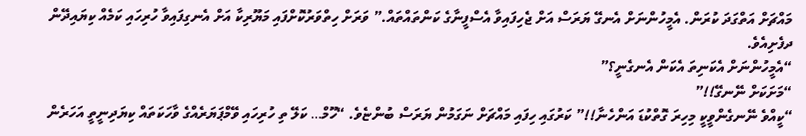މައްޗަށް އަތްގަދަ ކުރަން. އެމީހުންނަށް އެނގޭ ޔަރަސް އަށް ޖެހިފައިވާ އެސްފީނާގެ ކަންތައްތައް.” ވަރަށް ހިތްވަރުކޮށްފައި މަޔޫރިކާ އަށް އެނގިފައިވާ ހުރިހައި ކަމެއް ކިޔައިދޭން ދފެށިއެވެ.
“އެމީހުންނަށް އެކަނިތަ އެކަން އެނގެނީ؟”
“މަށަކަށް ނޭނގޭ!!”
“ކީއްވެ ނޭނގެންވީކީ މިހިރަ ގޮތްކުޑަ އަންހެނާ!!” ކަރުގައި ހިފައި މައްޗަށް ނަގަމުން ޔަރަސް ބުންޏެވެ. “ހޫމް… ކަލޭ ތި ހުރިހައި ވޭމްޕަޔަރެއްގެ ވާހަކަތައް ކިޔަދިނީތީ އަހަރެން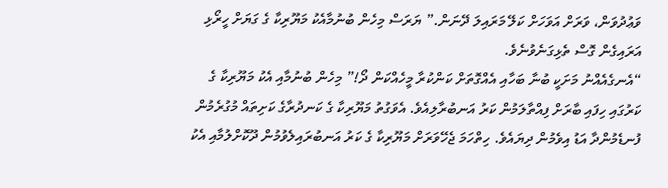ވަޢުދުވަން، ވަރަށް އަވަހަށް ކަލޭ މަރައިލަ ދޭނަން.” ޔަރަސް މިހެން ބުނުމާއެކު މަޔޫރިކާ ގެ ގަޔަށް ހީރޯޅި އަރައިގެން ގޮސް ތެޅިގަނެވުނެވެ.
“އެނގެއެއްނު މަށަކީ ބުނާ ބަހާއި އެއްގޮތަށް ކަންކުރާ މީހެއްކަން ދޯ!” މިހެން ބުނުމާއި އެކު މަޔޫރިކާ ގެ ކަރުގައި ހިފައި ބާރަށް ފިއްތާލަމުން ކަރު އަނބުރާލިއެވެ. އެވަގުތު މަޔޫރިކާ ގެ ކަނދުރާގެ ކަށިތައް މުގުރެމުން ފުނޑެމުންދާ އަޑު އިވެމުން ދިޔައެވެ. ހިތްހަމަ ޖެހޭވަރަށް މަޔޫރިކާ ގެ ކަރު އަނބުރައިލެވުމުން ދޫކޮށްލުމާއި އެކު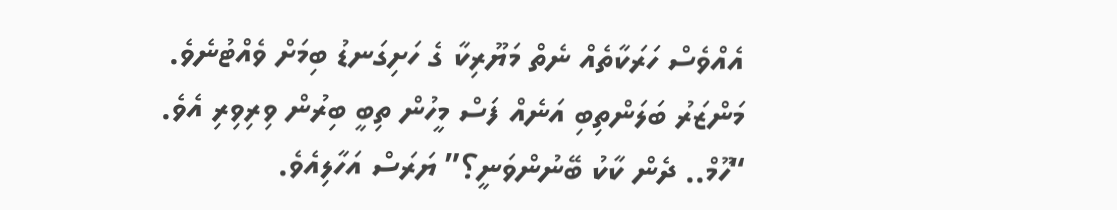އެއްވެސް ހަރަކާތެއް ނެތް މަޔޫރިކާ ގެ ހަށިގަނޑު ބިމަށް ވެއްޓުނެވެ.
މަންޒަރު ބަލަންތިބި އަނެއް ފަސް މީހުން ތިބީ ބިރުން ވިރިވިރި އެވެ.
“ހޫމް.. ދެން ކާކު ބޭނުންވަނީ؟” ޔަރަސް އަހާލިއެވެ.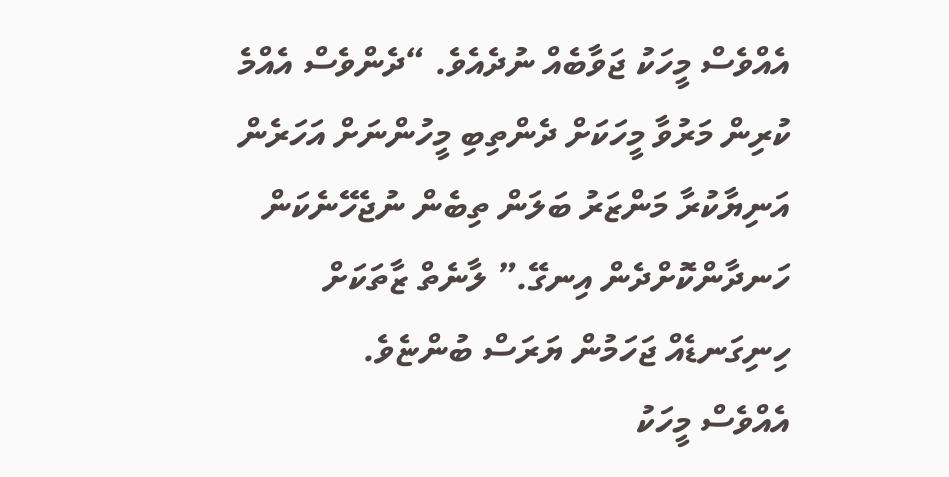އެއްވެސް މީހަކު ޖަވާބެއް ނުދެއެވެ. “ދެންވެސް އެއްމެ ކުރިން މަރުވާ މީހަކަށް ދެންތިބި މީހުންނަށް އަހަރެން އަނިޔާކުރާ މަންޒަރު ބަލަން ތިބެން ނުޖެހޭނެކަން ހަނދާންކޮށްދެން އިނގޭ.” ލާނެތް ޒާތަކަށް ހިނިގަނޑެއް ޖަހަމުން ޔަރަސް ބުންޏެވެ.
އެއްވެސް މީހަކު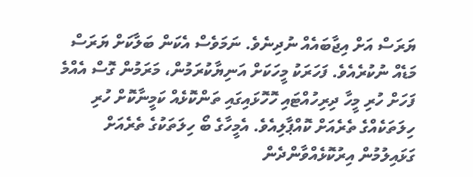ޔަރަސް އަށް އިޖާބައެއް ނުދިނެވެ. ނަމަވެސް އެކަން ބަލާކަށް ޔަރަސް މަޑެއް ނުކުރެއެވެ. ފަހަރަކު މީހަކަށް އަނިޔާކުރަމުން، މަރަމުން ގޮސް އެއްމެ ފަހަށް ހުރި މީހާ ދިރިހުއްޓައި ހޮހޮޅައިގައި ތަންކޮޅެއް ކަމީނާކޮށް ހުރި ހިލަތަކެއްގެ ތެރެއަށް ކޮއްޕާލިއެވެ. އެމީހާގެ ބޯ ހިލަތަކުގެ ތެރެއަށް ގަޅައިލުމުން އިރުކޮޅެއްވާންދެން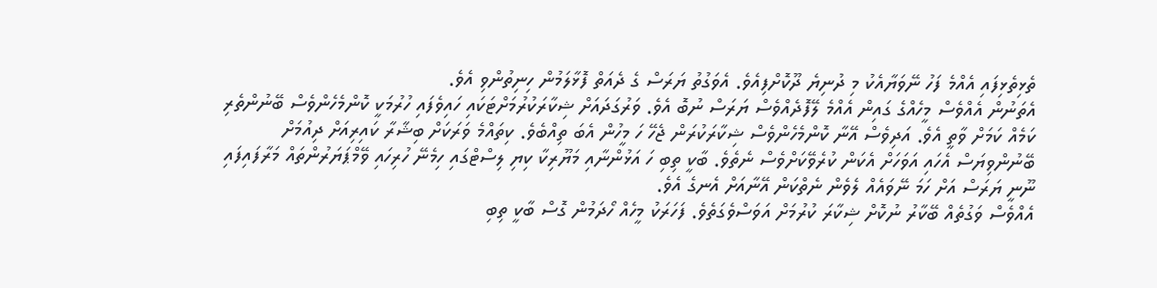ތެޅިތެޅިފައި އެއްމެ ފަހު ނޭވަޔާއެކު މި ދުނިޔެ ދޫކޮށްފިއެވެ. އެވަގުތު ޔަރަސް ގެ ދެއަތް ފޮޅާލަމުން ހިނިތުންވި އެވެ.
އެތަނުން އެއްވެސް މީހެއްގެ ގައިން އެއްމެ ލޭފޮދެއްވެސް ޔަރަސް ނުބޮ އެވެ. ވަރުގަދައަށް ޝިކާރަކުރުމަށްޓަކައި ހައިވެފައި ހުރުމަކީ ކޮންމެހެންވެސް ބޭނުންތެރި ކަމެއް ކަމަށް ވާތީ އެވެ. އަދިވެސް އޭނާ ކޮންމެހެންވެސް ޝިކާރަކުރަން ޖެހޭ ހަ މީހުން އެބަ ތިއްބެވެ. ކިތައްމެ ވަރަކަށް ބިޝާރާ ކައިރިއަށް ދިއުމަށް ބޭނުންވިޔަސް އެހައި އަވަހަށް އެކަން ކުރެވޭކަށްވެސް ނެތެވެ. ބާކީ ތިބި ހަ އަޅުންނާއި މަޔޫރިކާ ކިޔި ލިސްޓްގައި ހިމެނޭ ހުރިހައި ވޭމްޕަޔަރުންތައް މަރާފައިފައި ނޫނީ ޔަރަސް އަށް ހަމަ ނޭވައެއް ލެވެން ނެތްކަން އޭނާއަށް އެނގެ އެވެ.
އެއްވެސް ވަގުތެއް ބޭކާރު ނުކޮށް ޝިކާރަ ކުރުމަށް އަވަސްވެގަތެވެ. ފަހަރަކު މީހެއް ހޯދަމުން ގޮސް ބާކީ ތިބި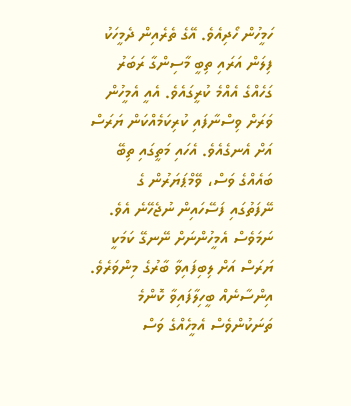ހަމީހުން ހޯދިއެވެ. އޭގެ ތެރެއިން ދެމީހަކު ފިލަން އަރައި ތިބީ މާސިންގާ ރަބަރު ގަހެއްގެ އެއްމެ ކުރީގައެވެ. އެއީ އެމީހުން ވަރަށް ވިސްނާފައި ކުރިކަމެއްކަން ޔަރަސް އަށް އެނގެއެވެ. އެހައި މަތީގައި ތިބޭ ބައެއްގެ ވަސް، ވޭމްޕަޔަރުން ގެ ނޭފަތުގައި ފަސޭހައިން ނުޖެހޭނެ އެވެ. ނަމަވެސް އެމީހުންނަށް ނޭނގޭ ކަމަކީ ޔަރަސް އަށް ލިބިފައިވާ ބާރުގެ މިންވަރެވެ. އިންސާނެއް ބީހިލާފައިވާ ކޮންމެ ތަނަކުންވެސް އެމީހެއްގެ ވަސް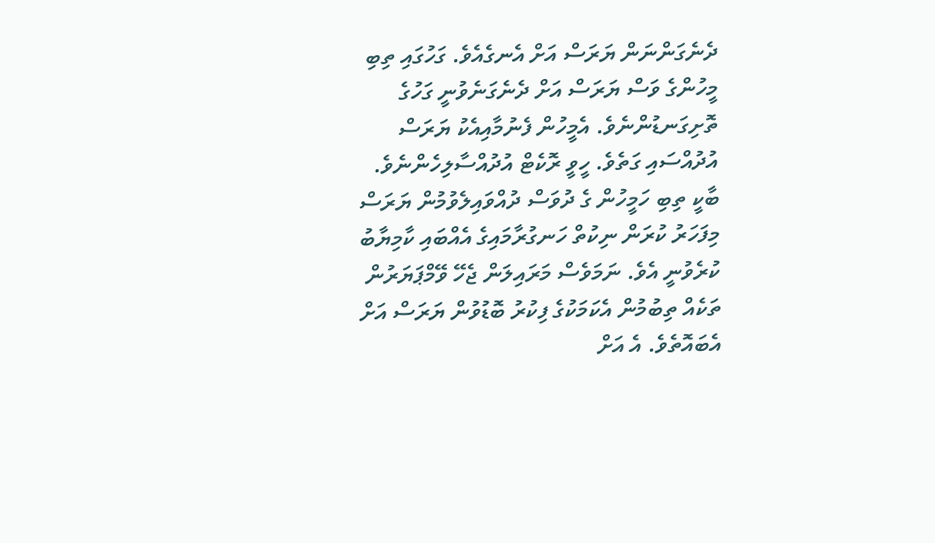ދެނެގަންނަން ޔަރަސް އަށް އެނގެއެވެ. ގަހުގައި ތިބި މީހުންގެ ވަސް ޔަރަސް އަށް ދެނެގަނެވުނީ ގަހުގެ ތޮށިގަނޑުންނެވެ. އެމީހުން ފެނުމާއިއެކު ޔަރަސް އުދުއްސައި ގަތެވެ. ހީވީ ރޮކެޓް އުދުއްސާލިހެންނެވެ.
ބާކީ ތިބި ހަމީހުން ގެ ދުވަސް ދުއްވައިލެވުމުން ޔަރަސް މިފަހަރު ކުރަން ނިކުތް ހަނގުރާމައިގެ އެއްބައި ކާމިޔާބު ކުރެވުނީ އެވެ. ނަމަވެސް މަރައިލަން ޖެހޭ ވޭމްޕަޔަރުން ތަކެއް ތިބުމުން އެކަމަކުގެ ފިކުރު ބޮޑުވުން ޔަރަސް އަށް އެބައޮތެވެ. އެ އަށް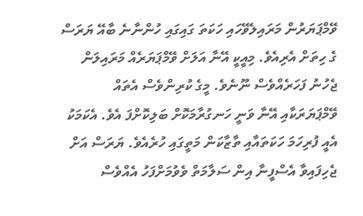ވޭމްޕަޔަރުން މަރައިލެވޭހައި ހަކަތަ ގައިގައި ހުންނާނެ ބާއޭ ޔަރަސް ގެ ހިތަށް އެރިއެވެ. މިއީކީ އޭނާ އަލަށް ވޭމްޕަޔަރެއް މަރައިލަން ޖެހުނު ފަހަރެއްވެސް ނޫނެވެ. މީގެ ކުރިންވެސް އެތައް ވޭމްޕަޔަރަކާއި އޭނާ ވަނީ ހަނގުރާމަކޮށް ބަލިކޮށްފަ އެވެ. އެކަމަކު އެއީ ފުރިހަމަ ހަކަތައާއި ތާޒާކަން މަތީގައި ހުރެއެވެ. ޔަރަސް އަށް ޖެހިފައިވާ އެސްފީނާ އިން ސަލާމަތް ވެވުމަށްފަހު އެއްވެސް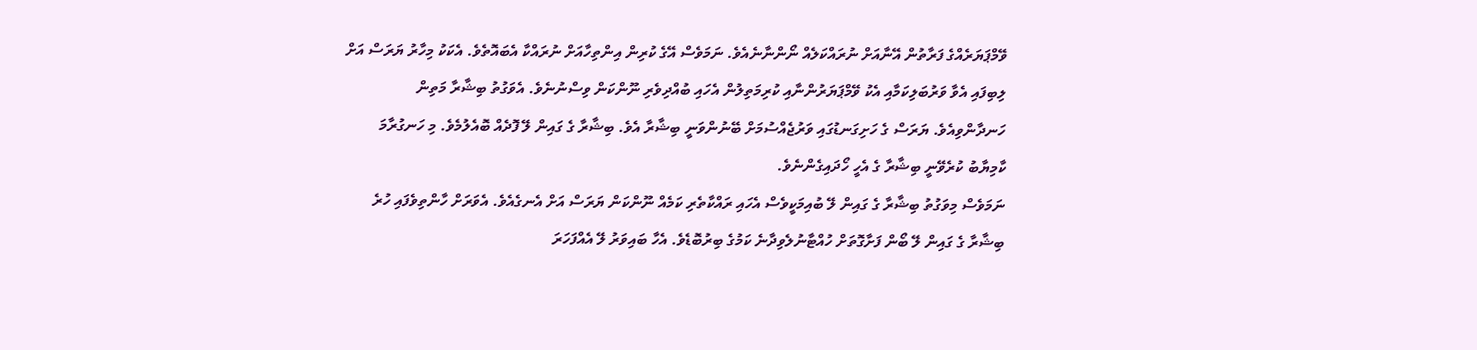ވޭމްޕަޔަރެއްގެ ފަރާތުން އޭނާއަށް ނުރައްކަލެއް ނޯންނާނެއެވެ. ނަމަވެސް އޭގެ ކުރިން އިންތިހާއަށް ނުރައްކާ އެބައޮތެވެ. އެކަކު މިހާރު ޔަރަސް އަށް ލިބިފައި އެވާ ވަރުބަލިކަމާއި އެކު ވޭމްޕަޔަރުންނާއި ކުރިމަތިލުން އެހައި ބުއްދިވެރި ނޫންކަން ވިސްނުނެވެ. އެވަގުތު ބިޝާރާ މަތިން ހަނދާންވިއެވެ. ޔަރަސް ގެ ހަށިގަނޑުގައި ވަރުޖެއްސުމަށް ބޭނުންވަނީ ބިޝާރާ އެވެ. ބިޝާރާ ގެ ގައިން ލޭ ފޮދެއް ބޮއެލުމެވެ. މި ހަނގުރާމަ ކާމިޔާބު ކުރެވޭނީ ބިޝާރާ ގެ އެހީ ހޯދައިގެންނެވެ.
ނަމަވެސް މިވަގުތު ބިޝާރާ ގެ ގައިން ލޭ ބުއިމަކީވެސް އެހައި ރައްކާތެރި ކަމެއް ނޫންކަން ޔަރަސް އަށް އެނގެއެވެ. އެވަރަށް ހާންތިވެފައި ހުރެ ބިޝާރާ ގެ ގައިން ލޭ ބޯން ފަށާގޮތަށް ހުއްޓާނުލެވިދާނެ ކަމުގެ ބިރުބޮޑެވެ. އެހާ ބައިވަރު ލޭ އެއްފަހަރަ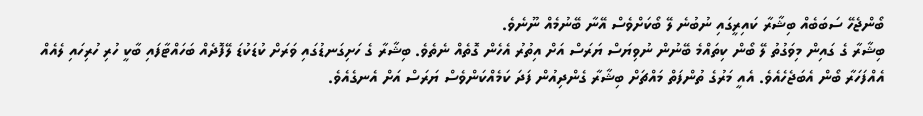ބޯންޖެހޭ ސަބަބެއް ބިޝާރާ ކައިރީގައި ނުބުނެ ލޭ ބޯކަށްވެސް އޭނާ ބޭނުމެއް ނޫނެވެ.
ބިޝާރާ ގެ ގައިން މިވަގުތު ލޭ ބޯން ކިތައްމެ ބޭނުން ނުވިޔަސް ޔަރަސް އަށް އިތުރު އެހެން ގޮތެއް ނެތެވެ. ބިޝާރާ ގެ ހަށިގަނޑުގައި ވަރަށް ކުޑަކުޑަ ލޭފޮދެއް ބަހައްޓާފައި ބާކީ ހުރި ހުރިހައި ލެއެއް އެއްފަހަރާ ބޯން އެބަޖެހެއެވެ. އެއީ މަރުގެ ތުންފަތް މައްޗަށް ބިޝާރާ ގެންދިއުން ފަދަ ކަމެއްކަންވެސް ޔަރަސް އަށް އެނގެއެވެ.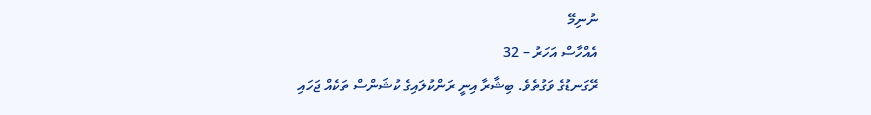ނުނިމޭ
އެއްހާސް އަހަރު – 32
ރޭގަނޑުގެ ވަގުތެވެ. ބިޝާރާ އިނީ ރަންކުލައިގެ ކުޝަންސް ތަކެއް ޖަހައި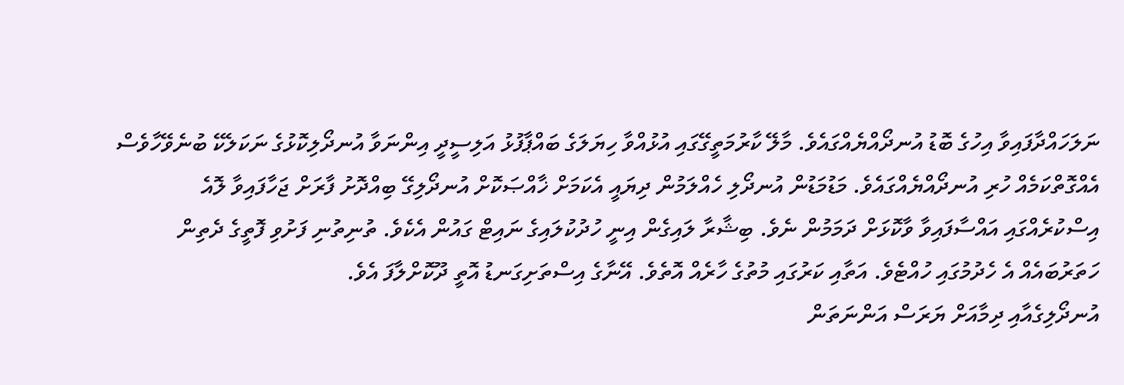ނަލަހައްދާފައިވާ އިހުގެ ބޮޑު އުނދޯއްޔެއްގައެވެ. މާލޭ ކާރުމަތީގޭގައި އުޅުއްވާ ހިޔަލަގެ ބައްޕާފުޅު އަލިސީދީ އިންނަވާ އުނދޯލިކޮޅުގެ ނަކަލެކޭ ބުނެވޭހާވެސް އެއްގޮތްކަމެއް ހުރި އުނދޯއްޔެއްގައެވެ. މަޑުމަޑުން އުނދޯލި ހެއްލަމުން ދިޔައީ އެކަމަށް ޚާއްޞަކޮށް އުނދޯލިގޭ ބިއްދޮށު ފާރަށް ޖަހާފައިވާ ލޮއެ އިސްކުރެއްގައި އައްސާފައިވާ ވާކޮޅަށް ދަމަމުން ނެވެ. ބިޝާރާ ލައިގެން އިނީ ހުދުކުލައިގެ ނައިޓް ގައުން އެކެވެ. ތުނިތުނި ފަށުވި ފޮތީގެ ދެތިން ހަތަރުބައެއް އެ ހެދުމުގައި ހުއްޓެވެ. އަތާއި ކަރުގައި މުތުގެ ހާރެއް އޮތެވެ. އޭނާގެ އިސްތަށިގަނޑު އޮތީ ދޫކޮށްލާފަ އެވެ.
އުނދޯލިގެއާއި ދިމާއަށް ޔަރަސް އަންނަތަން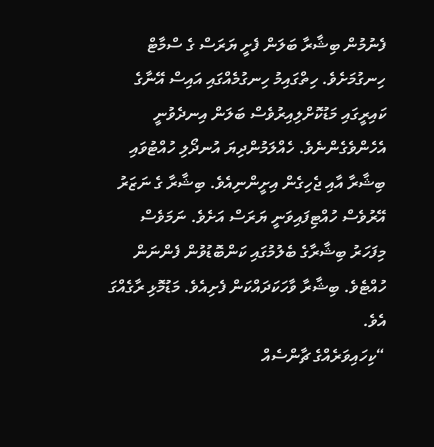ފެނުމުން ބިޝާރާ ބަލަން ފެށީ ޔަރަސް ގެ ސްމާޓް ހިނގުމަށެވެ. ހިތްގައިމު ހިނގުމެއްގައި އައިސް އޭނާގެ ކައިރީގައި މަޑުކޮށްލިއިރުވެސް ބަލަން އިނދެވުނީ އެހެންވެގެންނެވެ. ހެއްލަމުންދިޔަ އުނދޯލި ހުއްޓުވައި ބިޝާރާ އާއި ޖެހިގެން އިށީންނިއެވެ. ބިޝާރާ ގެ ނަޒަރު އޭރުވެސް ހުއްޓިފައިވަނީ ޔަރަސް އަށެވެ. ނަމަވެސް މިފަހަރު ބިޝާރާގެ ބެލުމުގައި ކަންބޮޑުވުން ފެންނަން ހުއްޓެވެ. ބިޝާރާ ވާހަކަދައްކަން ފެށިއެވެ. މަޑުމޮޅި ރާގެއްގަ އެވެ.
“ކިހައިވަރެއްގެ ޗާންސެއް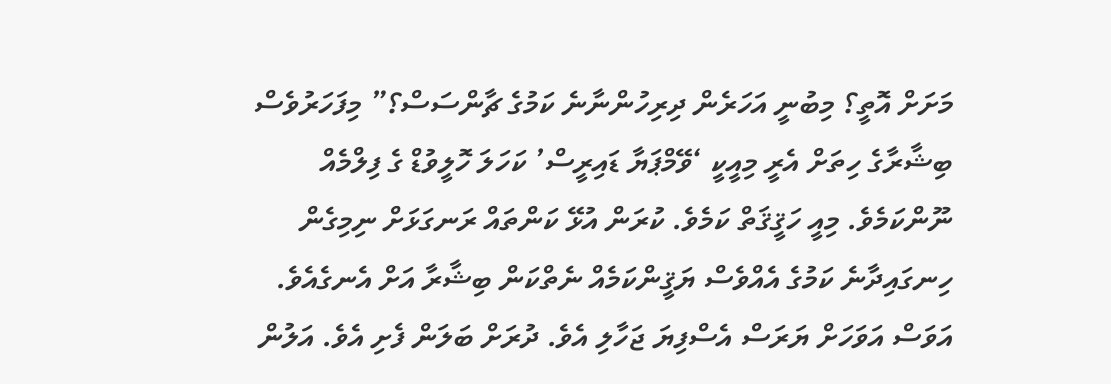މަށަށް އޮތީ؟ މިބުނީ އަހަރެން ދިރިހުންނާނެ ކަމުގެ ޗާންސަސް؟” މިފަހަރުވެސް ބިޝާރާގެ ހިތަށް އެރީ މިއީކީ ‘ވޭމްޕަޔާ ޑައިރީސް’ ކަހަލަ ހޮލީވުޑް ގެ ފިލްމެއް ނޫންކަމެވެ. މިއީ ހަޤީޤަތް ކަމެވެ. ކުރަން އުޅޭ ކަންތައް ރަނގަޅަށް ނިމިގެން ހިނގައިދާނެ ކަމުގެ އެއްވެސް ޔަޤީންކަމެއް ނެތްކަން ބިޝާރާ އަށް އެނގެއެވެ.
އަވަސް އަވަހަށް ޔަރަސް އެސްފިޔަ ޖަހާލި އެވެ. ދުރަށް ބަލަން ފެށި އެވެ. އަލުން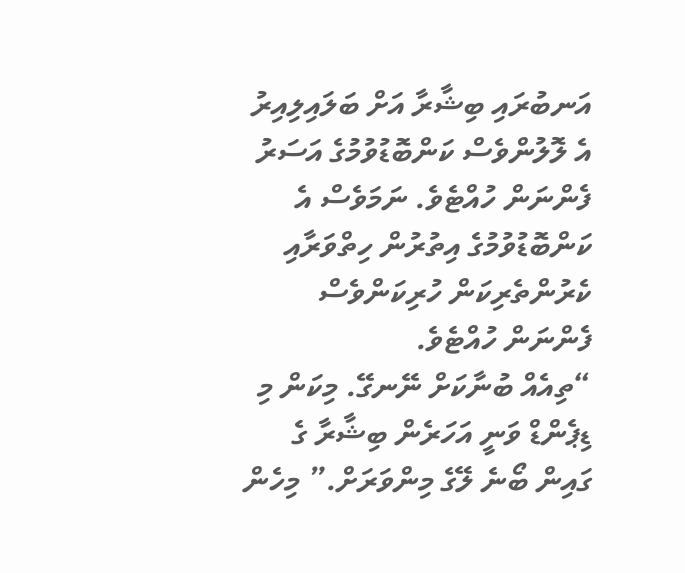އަނބުރައި ބިޝާރާ އަށް ބަލައިލިއިރު އެ ލޮލުންވެސް ކަންބޮޑުވުމުގެ އަސަރު ފެންނަން ހުއްޓެވެ. ނަމަވެސް އެ ކަންބޮޑުވުމުގެ އިތުރުން ހިތްވަރާއި ކެރުންތެރިކަން ހުރިކަންވެސް ފެންނަން ހުއްޓެވެ.
“ތިއެއް ބުނާކަށް ނޭނގޭ. މިކަން މި ޑިޕެންޑް ވަނީ އަހަރެން ބިޝާރާ ގެ ގައިން ބޯނެ ލޭގެ މިންވަރަށް.” މިހެން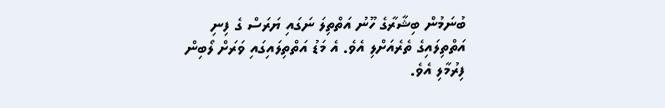ބުނަމުން ބިޝާރާގެ ހޫނު އަތްތިލަ ނަގައި ޔަރަސް ގެ ފިނި އަތްތިލައިގެ ތެރެއަށްލި އެވެ. އެ މަޑު އަތްތިލައިގައި ވަރަށް ލޯބިން ފިރުމާލި އެވެ.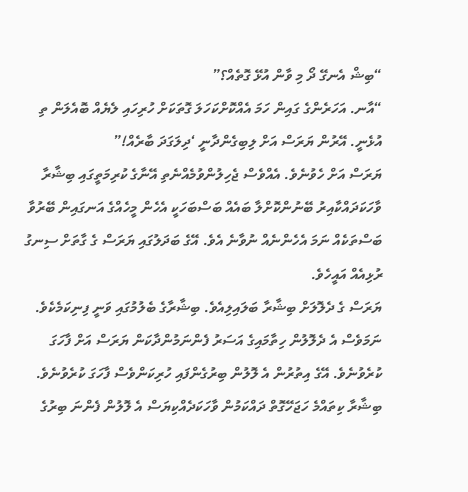“ބިޝް އެނގޭ ދޯ މި ވާން އުޅޭ ގޮތެއް؟”
“އާނ. އަހަރެންގެ ގައިން ހަމަ އެއްކޮށްކަހަލަ ގޮތަކަށް ހުރިހައި ލެޔެއް ބޮއެލަން ތި އުޅެނީ. އޭރުން ޔަރަސް އަށް ލިބިގެންދާނީ ‘ދިލަގަދަ ބާރެއް!”
ޔަރަސް އަށް ހެވުނެވެ. އެއްވެސް ޖެހިލުންވުމެއްނެތި އޭނާގެ ކުރިމަތީގައި ބިޝާރާ ވާހަކަދައްކާއިރު ބޭނުންކޮށްލާ ބައެއް ބަސްބަހަކީ އެހެން މީހެއްގެ އަނގައިން ބޭރުވާ ބަސްތަކެއް ނަމަ އެހެންނެއް ނުވާނެ އެވެ. އޭގެ ބަދަލުގައި ޔަރަސް ގެ ގާތަށް ސިނގު ރުޅިއެއް އައީހެވެ.
ޔަރަސް ގެ ދެލޮލަށް ބިޝާރާ ބަލައިލިއެވެ. ބިޝާރާގެ ބެލުމުގައި ވަނީ ފިނިކަމެކެވެ. ނަމަވެސް އެ ދެލޮލުން ހިތާމައިގެ އަސަރު ފެންނަމުންދާކަން ޔަރަސް އަށް ފާހަގަ ކުރެވުނެވެ. އޭގެ އިތުރުން އެ ލޮލުން ބިރުގެންފައި ހުރިކަންވެސް ފާހަގަ ކުރެވުނެވެ. ބިޝާރާ ކިތައްމެ ހަޖަހޭގޮތް ދައްކަމުން ވާހަކަދެއްކިޔަސް އެ ލޮލުން ފެންނަ ބިރުގެ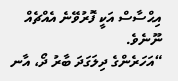އިޙްސާސް އަކީ ފޮރުވޭނެ އެއްޗެއް ނޫނެވެ.
“އަހަރެންގެ ދިލަގަދަ ބާރު ދޯ، އާނ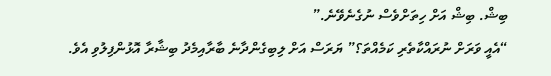ބިޝް. ބިޝް އަށް ހިތަށްވެސް ނުގެނެވޭނެ.”
“އެއީ ވަރަށް ނުރައްކާތެރި ކަމެއްތަ؟” ޔަރަސް އަށް ލިބިގެންދާނެ ބާރާއިމެދު ބިޝާރާ އޮޅުންފިލުވި އެވެ.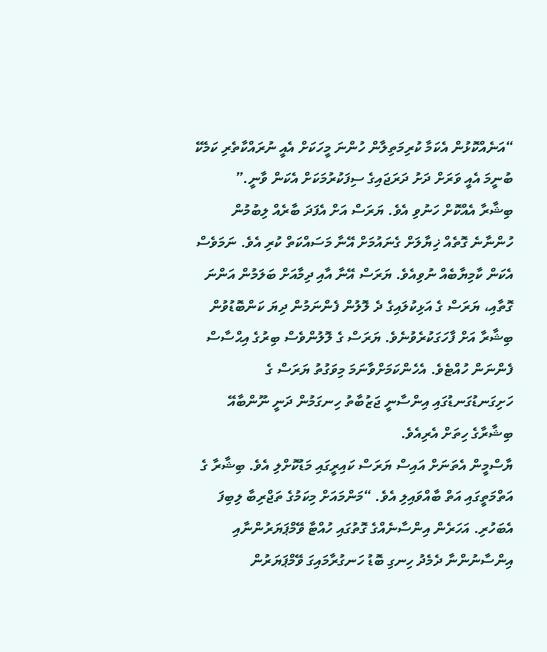“އަނެއްކޮޅުން އެކަމާ ކުރިމަތިލާން ހުންނަ މީހަކަށް އެއީ ނުރައްކާތެރި ކަމެކޭ ބުނީމަ އެއީ ވަރަށް ދަށު ދަރަޖައިގެ ސިފަކުރުމަކަށް އެކަން ވާނީ.”
ބިޝާރާ އެއްކޮށް ހަނުވި އެވެ. ޔަރަސް އަށް އެފަދަ ބާރެއް ލިބުމުން ހުންނާނެ ގޮތެއް ޚިޔާލަށް ގެނައުމަށް އޭނާ މަސައްކަތް ކުރި އެވެ. ނަމަވެސް އެކަން ކާމިޔާބެއް ނުވިއެވެ. ޔަރަސް އޭނާ އާއި ދިމާއަށް ބަލަމުން އަންނަ ގޮތާއި، ޔަރަސް ގެ އަޅިކުލައިގެ ދެ ލޮލުން ފެންނަމުން ދިޔަ ކަންބޮޑުވުން ބިޝާރާ އަށް ފާހަގަކުރެވުނެވެ. ޔަރަސް ގެ ލޮލުންވެސް ބިރުގެ އިޙްސާސް ފެންނަން ހުއްޓެވެ. އެހެންކަމަށްވާނަމަ މިވަގުތު ޔަރަސް ގެ ހަށިގަނޑުގަނޑުގައި އިންސާނީ ޖަޒުބާތު ހިނގަމުން ދަނީ ނޫންބާއޭ ބިޝާރާގެ ހިތަށް އެރިއެވެ.
ޔާސްމީން އެތަނަށް އައިސް ޔަރަސް ކައިރީގައި މަޑުކޮށްލި އެވެ. ބިޝާރާ ގެ އަތްމަތީގައި އަތް ބާއްވައިލި އެވެ. “މަންމައަށް މިކަމުގެ ތަޖްރިބާ ލިބިފަ އެބަހުރި. އަހަރެން އިންސާނެއްގެ ގޮތުގައި ހުއްޓާ ވޭމްޕަޔަރުންނާއި އިންސާނުންނާ ދެމެދު ހިނގި ބޮޑު ހަނގުރާމައިގަ ވޭމްޕަޔަރުން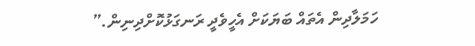ހަމަލާދިން އެތައް ބަޔަކަށް އެހީވެދީ ރަނގަޅުކޮށްދިނިން.”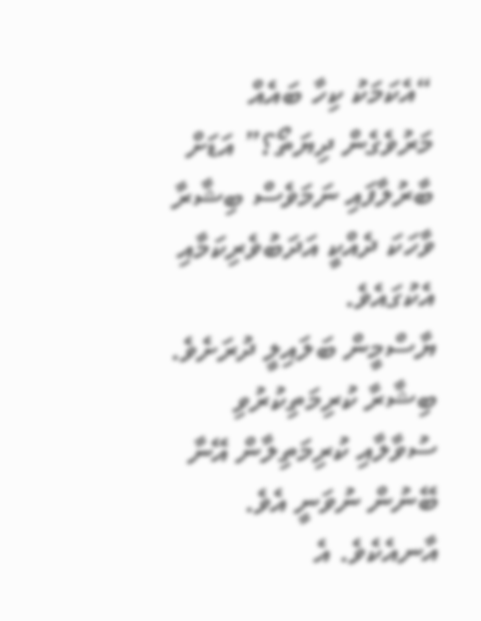“އެކަމަކު ކިހާ ބައެއް މަރުވެގެން ދިޔަތޯ؟” އަޑަށް ބާރުލާފައި ނަމަވެސް ބިޝާރާ ވާހަކަ ދެއްކީ އަދަބުވެރިކަމާއި އެކުގައެވެ.
ޔާސްމީން ބަލައިލީ ދުރަށެވެ. ބިޝާރާ ކުރިމަތިކުރުވި ސުވާލާއި ކުރިމަތިލާން އޭނާ ބޭނުން ނުވަނީ އެވެ. އާނއެކެވެ. އެ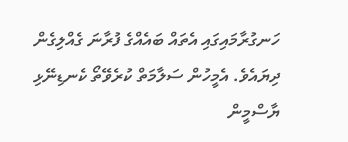ހަނގުރާމައިގައި އެތައް ބައެއްގެ ފުރާނަ ގެއްލިގެން ދިޔައެވެ. އެމީހުން ސަލާމަތް ކުރެވޭތޯ ކެނޑިނޭޅި ޔާސްމީން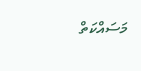މަސައްކަތް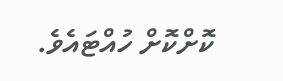ކޮށްކޮށް ހުއްޓައެވެ.